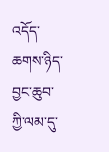འདོད་ཆགས་ཉིད་བྱང་ཆུབ་ཀྱི་ལམ་དུ་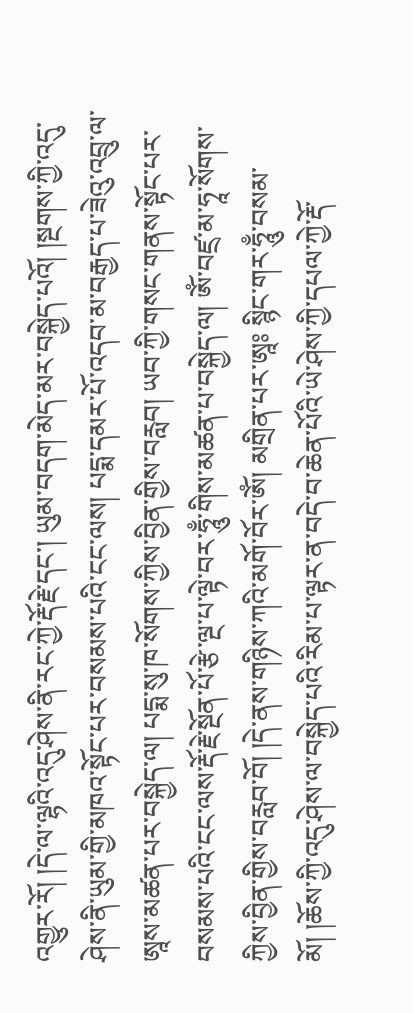འགྱུར་རོ། །དེ་ལ་ལྷའི་འདུ་ཤེས་ནི་རང་ཀྱེ་རྡོ་རྗེ་དང་། ཡུམ་བདག་མེད་མར་བསྐྱེད་པའོ། །སྔགས་ཀྱི་འདུ་ཤེས་ནི་ཡུམ་གྱི་མཁའ་སྟོང་པར་བསམས་པའི་ངང་ལས། པདྨ་དམར་པོ་འདབ་མ་བརྒྱད་པ་ཟེའུ་འབྲུ་ལ་ཨཱས་མཚན་པར་བསྐྱེད་ལ། པདྨ་སུ་ཁ་སོགས་ཀྱིས་བྱིན་གྱིས་བརླབ། ཡབ་ཀྱི་གསང་གནས་སྟོང་པར་བསམས་པའི་ངང་ལས་རྡོ་རྗེ་སྔོན་པོ་རྩེ་ལྔ་པ་ལྟེ་བར་ཧཱུྃ་གིས་མཚན་པ་བསྐྱེད་ལ། ཨོཾ་བཛྲ་མ་ཧཱ་སོགས་ཀྱིས་བྱིན་གྱིས་བརླབ་བོ། །དེ་ནས་གཉིས་ཀའི་མགོ་བོར་ཨོཾ། མགྲིན་པར་ཨཱཿ སྙིང་གར་ཧཱུྃ་བསམ་མོ། །ཆོས་ཀྱི་འདུ་ཤེས་ལ་བསྐྱེད་པའི་རིམ་པ་ལྟར་ན་བདེ་བ་ཆེན་པོའི་ཡེ་ཤེས་ཀྱི་དཔལ་ཀྱེ་རྡོ་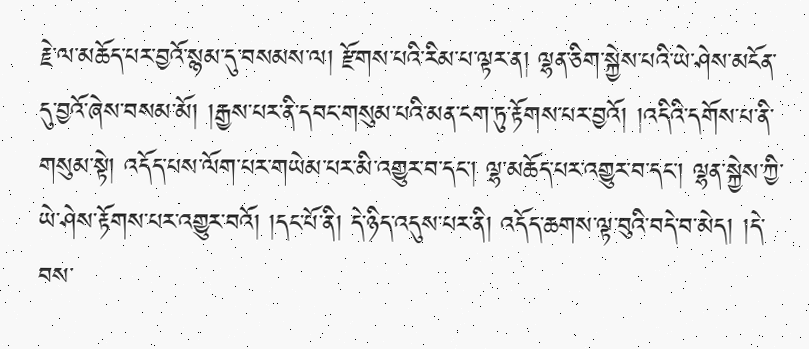རྗེ་ལ་མཆོད་པར་བྱའོ་སྙམ་དུ་བསམས་ལ། རྫོགས་པའི་རིམ་པ་ལྟར་ན། ལྷན་ཅིག་སྐྱེས་པའི་ཡེ་ཤེས་མངོན་དུ་བྱའོ་ཞེས་བསམ་མོ། །རྒྱས་པར་ནི་དབང་གསུམ་པའི་མན་ངག་ཏུ་རྟོགས་པར་བྱའོ། །འདིའི་དགོས་པ་ནི་གསུམ་སྟེ། འདོད་པས་ལོག་པར་གཡེམ་པར་མི་འགྱུར་བ་དང་། ལྷ་མཆོད་པར་འགྱུར་བ་དང་། ལྷན་སྐྱེས་ཀྱི་ཡེ་ཤེས་རྟོགས་པར་འགྱུར་བའོ། །དང་པོ་ནི། དེ་ཉིད་འདུས་པར་ནི། འདོད་ཆགས་ལྟ་བུའི་བདེ་བ་མེད། །དེ་བས་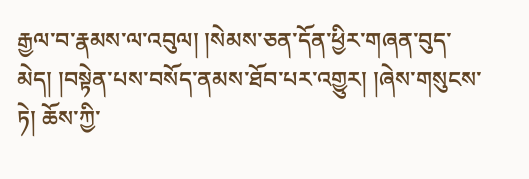རྒྱལ་བ་རྣམས་ལ་འབུལ། །སེམས་ཅན་དོན་ཕྱིར་གཞན་བུད་མེད། །བསྟེན་པས་བསོད་ནམས་ཐོབ་པར་འགྱུར། །ཞེས་གསུངས་ཏེ། ཆོས་ཀྱི་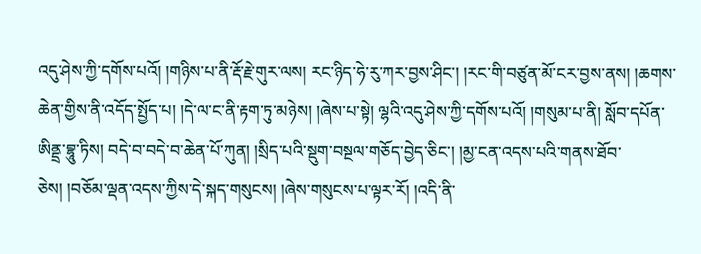འདུ་ཤེས་ཀྱི་དགོས་པའོ། །གཉིས་པ་ནི་རྡོ་རྗེ་གུར་ལས། རང་ཉིད་ཧེ་རུ་ཀར་བྱས་ཤིང་། །རང་གི་བཙུན་མོ་ངར་བྱས་ནས། །ཆགས་ཆེན་གྱིས་ནི་འདོད་སྤྱོད་པ། །དེ་ལ་ང་ནི་རྟག་ཏུ་མཉེས། །ཞེས་པ་སྟེ། ལྷའི་འདུ་ཤེས་ཀྱི་དགོས་པའོ། །གསུམ་པ་ནི། སློབ་དཔོན་ཨིནྡྲ་བྷཱུ་ཏིས། བདེ་བ་བདེ་བ་ཆེན་པོ་ཀུན། །སྲིད་པའི་སྡུག་བསྔལ་གཅོད་བྱེད་ཅིང་། །མྱ་ངན་འདས་པའི་གནས་ཐོབ་ཅེས། །བཅོམ་ལྡན་འདས་ཀྱིས་དེ་སྐད་གསུངས། །ཞེས་གསུངས་པ་ལྟར་རོ། །འདི་ནི་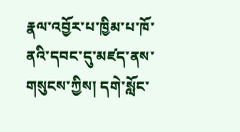རྣལ་འབྱོར་པ་ཁྱིམ་པ་ཁོ་ནའི་དབང་དུ་མཛད་ནས་གསུངས་ཀྱིས། དགེ་སློང་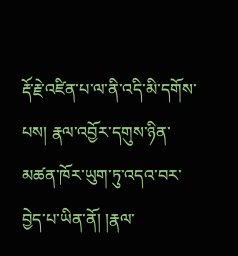རྡོ་རྗེ་འཛིན་པ་ལ་ནི་འདི་མི་དགོས་པས། རྣལ་འབྱོར་དགུས་ཉིན་མཚན་ཁོར་ཡུག་ཏུ་འདའ་བར་བྱེད་པ་ཡིན་ནོ། །རྣལ་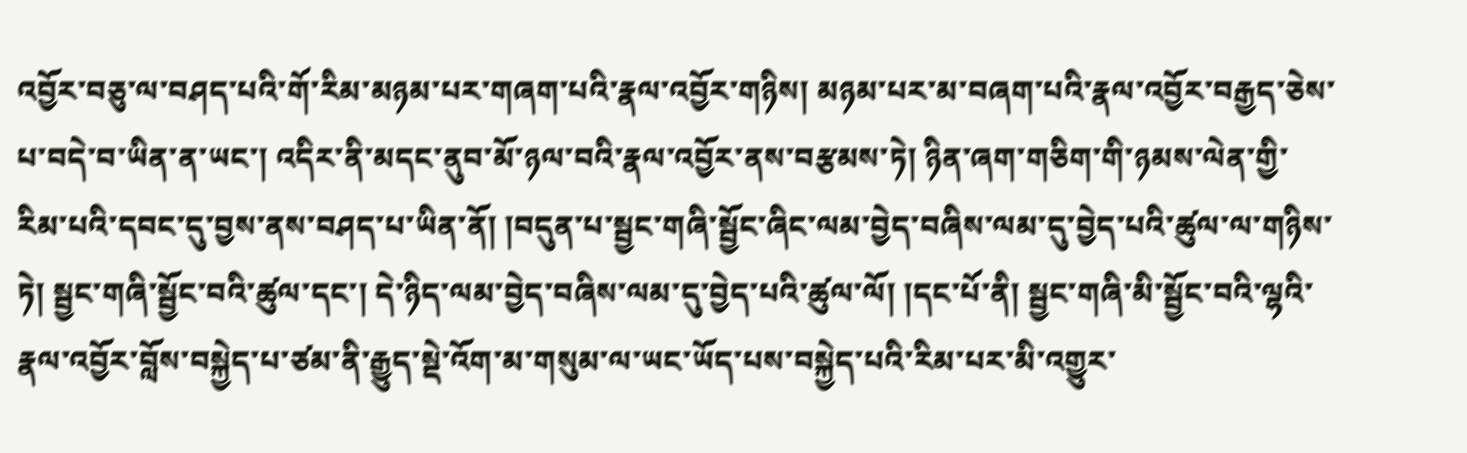འབྱོར་བཅུ་ལ་བཤད་པའི་གོ་རིམ་མཉམ་པར་གཞག་པའི་རྣལ་འབྱོར་གཉིས། མཉམ་པར་མ་བཞག་པའི་རྣལ་འབྱོར་བརྒྱད་ཅེས་པ་བདེ་བ་ཡིན་ན་ཡང་། འདིར་ནི་མདང་ནུབ་མོ་ཉལ་བའི་རྣལ་འབྱོར་ནས་བརྩམས་ཏེ། ཉིན་ཞག་གཅིག་གི་ཉམས་ལེན་གྱི་རིམ་པའི་དབང་དུ་བྱས་ནས་བཤད་པ་ཡིན་ནོ། །བདུན་པ་སྦྱང་གཞི་སྦྱོང་ཞིང་ལམ་བྱེད་བཞིས་ལམ་དུ་བྱེད་པའི་ཚུལ་ལ་གཉིས་ཏེ། སྦྱང་གཞི་སྦྱོང་བའི་ཚུལ་དང་། དེ་ཉིད་ལམ་བྱེད་བཞིས་ལམ་དུ་བྱེད་པའི་ཚུལ་ལོ། །དང་པོ་ནི། སྦྱང་གཞི་མི་སྦྱོང་བའི་ལྷའི་རྣལ་འབྱོར་བློས་བསྐྱེད་པ་ཙམ་ནི་རྒྱུད་སྡེ་འོག་མ་གསུམ་ལ་ཡང་ཡོད་པས་བསྐྱེད་པའི་རིམ་པར་མི་འགྱུར་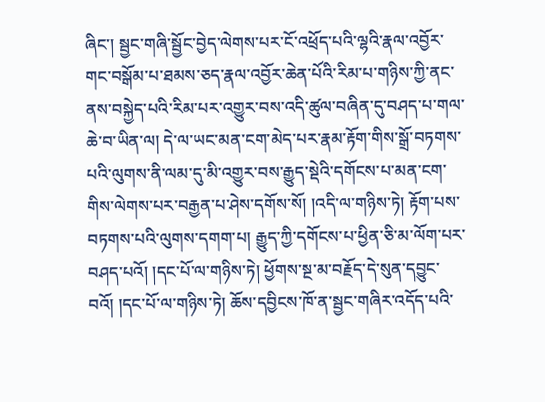ཞིང་། སྦྱང་གཞི་སྦྱོང་བྱེད་ལེགས་པར་ངོ་འཕྲོད་པའི་ལྷའི་རྣལ་འབྱོར་གང་བསྒོམ་པ་ཐམས་ཅད་རྣལ་འབྱོར་ཆེན་པོའི་རིམ་པ་གཉིས་ཀྱི་ནང་ནས་བསྐྱེད་པའི་རིམ་པར་འགྱུར་བས་འདི་ཚུལ་བཞིན་དུ་བཤད་པ་གལ་ཆེ་བ་ཡིན་ལ། དེ་ལ་ཡང་མན་ངག་མེད་པར་རྣམ་རྟོག་གིས་སྒྲོ་བཏགས་པའི་ལུགས་ནི་ལམ་དུ་མི་འགྱུར་བས་རྒྱུད་སྡེའི་དགོངས་པ་མན་ངག་གིས་ལེགས་པར་བརྒྱན་པ་ཤེས་དགོས་སོ། །འདི་ལ་གཉིས་ཏེ། རྟོག་པས་བཏགས་པའི་ལུགས་དགག་པ། རྒྱུད་ཀྱི་དགོངས་པ་ཕྱིན་ཅི་མ་ལོག་པར་བཤད་པའོ། །དང་པོ་ལ་གཉིས་ཏེ། ཕྱོགས་སྔ་མ་བརྗོད་དེ་སུན་དབྱུང་བའོ། །དང་པོ་ལ་གཉིས་ཏེ། ཆོས་དབྱིངས་ཁོ་ན་སྦྱང་གཞིར་འདོད་པའི་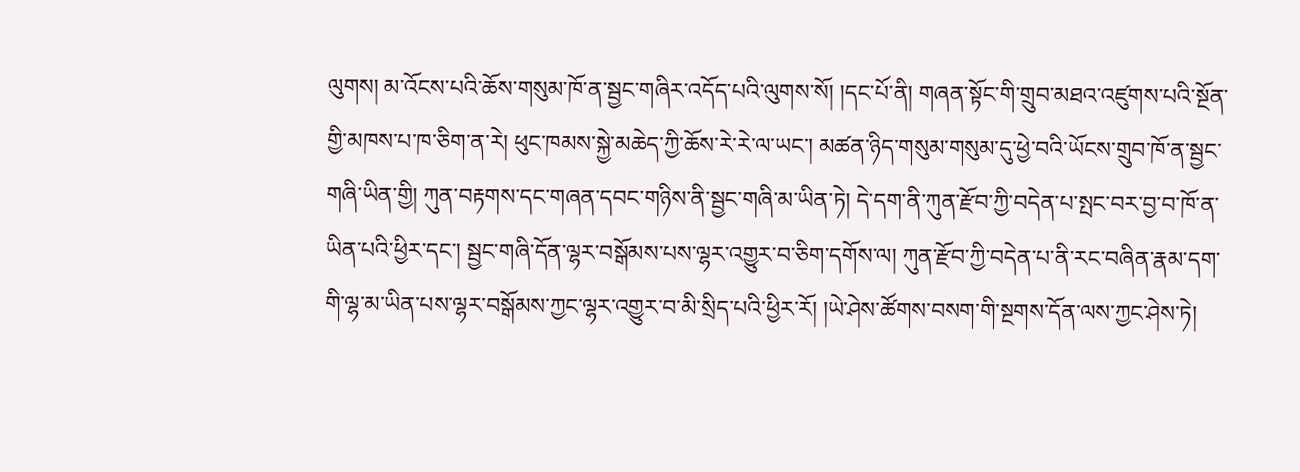ལུགས། མ་འོངས་པའི་ཆོས་གསུམ་ཁོ་ན་སྦྱང་གཞིར་འདོད་པའི་ལུགས་སོ། །དང་པོ་ནི། གཞན་སྟོང་གི་གྲུབ་མཐའ་འཛུགས་པའི་སྔོན་གྱི་མཁས་པ་ཁ་ཅིག་ན་རེ། ཕུང་ཁམས་སྐྱེ་མཆེད་ཀྱི་ཆོས་རེ་རེ་ལ་ཡང་། མཚན་ཉིད་གསུམ་གསུམ་དུ་ཕྱེ་བའི་ཡོངས་གྲུབ་ཁོ་ན་སྦྱང་གཞི་ཡིན་གྱི། ཀུན་བརྟགས་དང་གཞན་དབང་གཉིས་ནི་སྦྱང་གཞི་མ་ཡིན་ཏེ། དེ་དག་ནི་ཀུན་རྫོབ་ཀྱི་བདེན་པ་སྤང་བར་བྱ་བ་ཁོ་ན་ཡིན་པའི་ཕྱིར་དང་། སྦྱང་གཞི་དོན་ལྷར་བསྒོམས་པས་ལྷར་འགྱུར་བ་ཅིག་དགོས་ལ། ཀུན་རྫོབ་ཀྱི་བདེན་པ་ནི་རང་བཞིན་རྣམ་དག་གི་ལྷ་མ་ཡིན་པས་ལྷར་བསྒོམས་ཀྱང་ལྷར་འགྱུར་བ་མི་སྲིད་པའི་ཕྱིར་རོ། །ཡེ་ཤེས་ཚོགས་བསག་གི་སྔགས་དོན་ལས་ཀྱང་ཤེས་ཏེ།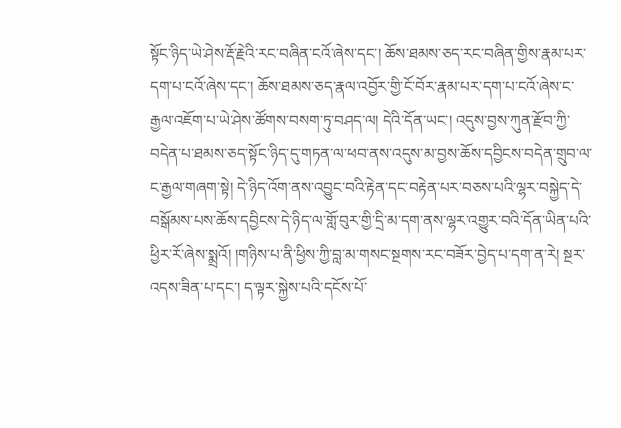སྟོང་ཉིད་ཡེ་ཤེས་རྡོ་རྗེའི་རང་བཞིན་ངའོ་ཞེས་དང་། ཆོས་ཐམས་ཅད་རང་བཞིན་གྱིས་རྣམ་པར་དག་པ་ངའོ་ཞེས་དང་། ཆོས་ཐམས་ཅད་རྣལ་འབྱོར་གྱི་ངོ་བོར་རྣམ་པར་དག་པ་ངའོ་ཞེས་ང་རྒྱལ་འཇོག་པ་ཡེ་ཤེས་ཚོགས་བསག་ཏུ་བཤད་ལ། དེའི་དོན་ཡང་། འདུས་བྱས་ཀུན་རྫོབ་ཀྱི་བདེན་པ་ཐམས་ཅད་སྟོང་ཉིད་དུ་གཏན་ལ་ཕབ་ནས་འདུས་མ་བྱས་ཆོས་དབྱིངས་བདེན་གྲུབ་ལ་ང་རྒྱལ་གཞག་སྟེ། དེ་ཉིད་འོག་ནས་འབྱུང་བའི་རྟེན་དང་བརྟེན་པར་བཅས་པའི་ལྷར་བསྐྱེད་དེ་བསྒོམས་པས་ཆོས་དབྱིངས་དེ་ཉིད་ལ་གློ་བུར་གྱི་དྲི་མ་དག་ནས་ལྷར་འགྱུར་བའི་དོན་ཡིན་པའི་ཕྱིར་རོ་ཞེས་སྨྲའོ། །གཉིས་པ་ནི་ཕྱིས་ཀྱི་བླ་མ་གསང་སྔགས་རང་བཟོར་བྱེད་པ་དག་ན་རེ། སྔར་འདས་ཟིན་པ་དང་། ད་ལྟར་སྐྱེས་པའི་དངོས་པོ་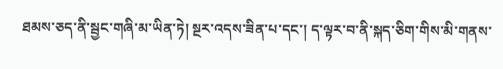ཐམས་ཅད་ནི་སྦྱང་གཞི་མ་ཡིན་ཏེ། སྔར་འདས་ཟིན་པ་དང་། ད་ལྟར་བ་ནི་སྐད་ཅིག་གིས་མི་གནས་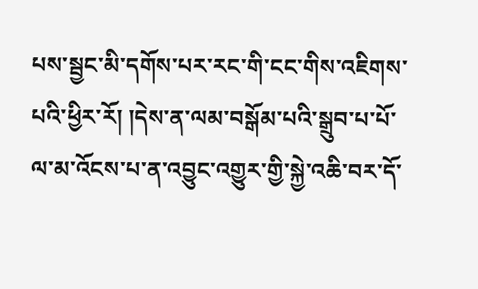པས་སྦྱང་མི་དགོས་པར་རང་གི་ངང་གིས་འཇིགས་པའི་ཕྱིར་རོ། །དེས་ན་ལམ་བསྒོམ་པའི་སྒྲུབ་པ་པོ་ལ་མ་འོངས་པ་ན་འབྱུང་འགྱུར་གྱི་སྐྱེ་འཆི་བར་དོ་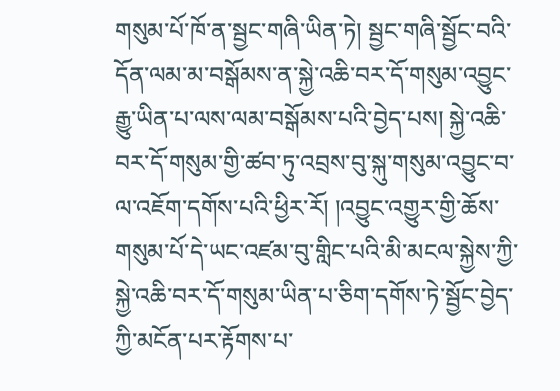གསུམ་པོ་ཁོ་ན་སྦྱང་གཞི་ཡིན་ཏེ། སྦྱང་གཞི་སྦྱོང་བའི་དོན་ལམ་མ་བསྒོམས་ན་སྐྱེ་འཆི་བར་དོ་གསུམ་འབྱུང་རྒྱུ་ཡིན་པ་ལས་ལམ་བསྒོམས་པའི་བྱེད་པས། སྐྱེ་འཆི་བར་དོ་གསུམ་གྱི་ཚབ་ཏུ་འབྲས་བུ་སྐུ་གསུམ་འབྱུང་བ་ལ་འཇོག་དགོས་པའི་ཕྱིར་རོ། །འབྱུང་འགྱུར་གྱི་ཆོས་གསུམ་པོ་དེ་ཡང་འཛམ་བུ་གླིང་པའི་མི་མངལ་སྐྱེས་ཀྱི་སྐྱེ་འཆི་བར་དོ་གསུམ་ཡིན་པ་ཅིག་དགོས་ཏེ་སྦྱོང་བྱེད་ཀྱི་མངོན་པར་རྟོགས་པ་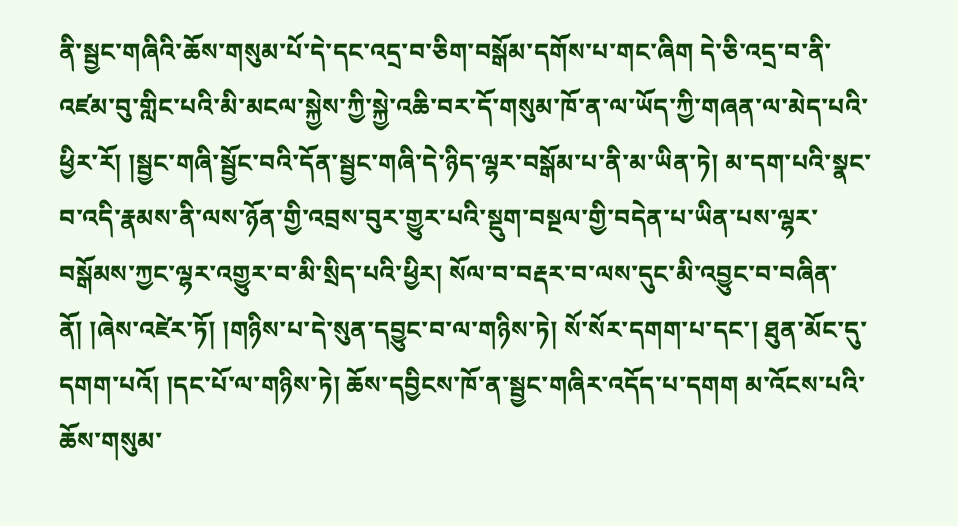ནི་སྦྱང་གཞིའི་ཆོས་གསུམ་པོ་དེ་དང་འདྲ་བ་ཅིག་བསྒོམ་དགོས་པ་གང་ཞིག དེ་ཅི་འདྲ་བ་ནི་འཛམ་བུ་གླིང་པའི་མི་མངལ་སྐྱེས་ཀྱི་སྐྱེ་འཆི་བར་དོ་གསུམ་ཁོ་ན་ལ་ཡོད་ཀྱི་གཞན་ལ་མེད་པའི་ཕྱིར་རོ། །སྦྱང་གཞི་སྦྱོང་བའི་དོན་སྦྱང་གཞི་དེ་ཉིད་ལྷར་བསྒོམ་པ་ནི་མ་ཡིན་ཏེ། མ་དག་པའི་སྣང་བ་འདི་རྣམས་ནི་ལས་ཉོན་གྱི་འབྲས་བུར་གྱུར་པའི་སྡུག་བསྔལ་གྱི་བདེན་པ་ཡིན་པས་ལྷར་བསྒོམས་ཀྱང་ལྷར་འགྱུར་བ་མི་སྲིད་པའི་ཕྱིར། སོལ་བ་བརྡར་བ་ལས་དུང་མི་འབྱུང་བ་བཞིན་ནོ། །ཞེས་འཛེར་ཏོ། །གཉིས་པ་དེ་སུན་དབྱུང་བ་ལ་གཉིས་ཏེ། སོ་སོར་དགག་པ་དང་། ཐུན་མོང་དུ་དགག་པའོ། །དང་པོ་ལ་གཉིས་ཏེ། ཆོས་དབྱིངས་ཁོ་ན་སྦྱང་གཞིར་འདོད་པ་དགག མ་འོངས་པའི་ཆོས་གསུམ་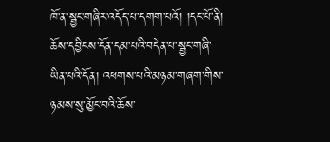ཁོ་ན་སྦྱང་གཞིར་འདོད་པ་དགག་པའོ། །དང་པོ་ནི། ཆོས་དབྱིངས་དོན་དམ་པའི་བདེན་པ་སྦྱང་གཞི་ཡིན་པའི་དོན། འཕགས་པའི་མཉམ་གཞག་གིས་ཉམས་སུ་མྱོང་བའི་ཆོས་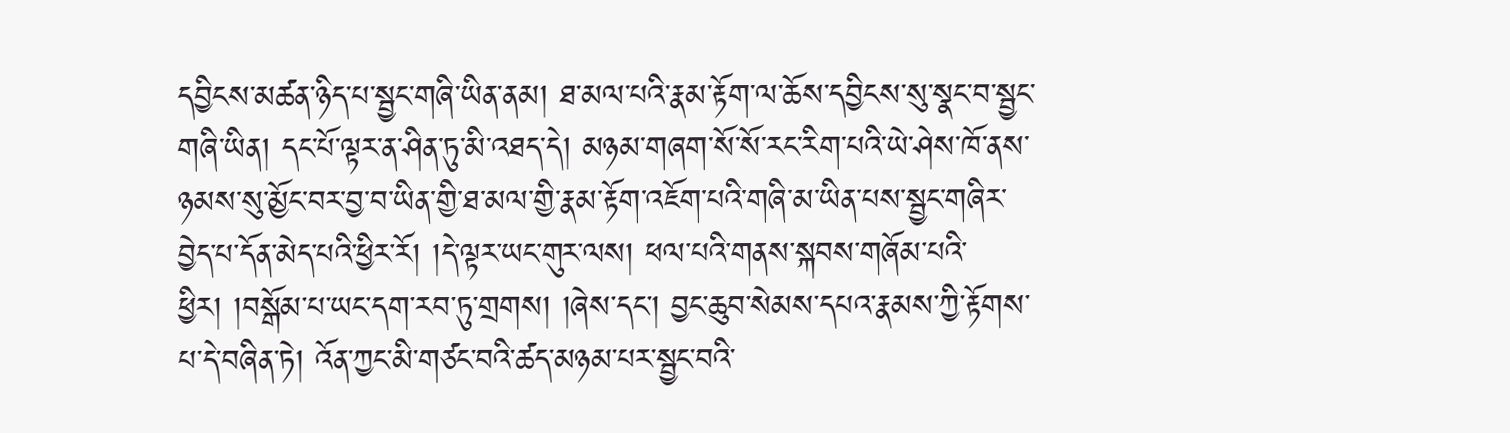དབྱིངས་མཚན་ཉིད་པ་སྦྱང་གཞི་ཡིན་ནམ། ཐ་མལ་པའི་རྣམ་རྟོག་ལ་ཆོས་དབྱིངས་སུ་སྣང་བ་སྦྱང་གཞི་ཡིན། དང་པོ་ལྟར་ན་ཤིན་ཏུ་མི་འཐད་དེ། མཉམ་གཞག་སོ་སོ་རང་རིག་པའི་ཡེ་ཤེས་ཁོ་ནས་ཉམས་སུ་མྱོང་བར་བྱ་བ་ཡིན་གྱི་ཐ་མལ་གྱི་རྣམ་རྟོག་འཇོག་པའི་གཞི་མ་ཡིན་པས་སྦྱང་གཞིར་བྱེད་པ་དོན་མེད་པའི་ཕྱིར་རོ། །དེ་ལྟར་ཡང་གུར་ལས། ཕལ་པའི་གནས་སྐབས་གཞོམ་པའི་ཕྱིར། །བསྒོམ་པ་ཡང་དག་རབ་ཏུ་གྲགས། །ཞེས་དང་། བྱང་ཆུབ་སེམས་དཔའ་རྣམས་ཀྱི་རྟོགས་པ་དེ་བཞིན་ཏེ། འོན་ཀྱང་མི་གཙང་བའི་ཚད་མཉམ་པར་སྦྱང་བའི་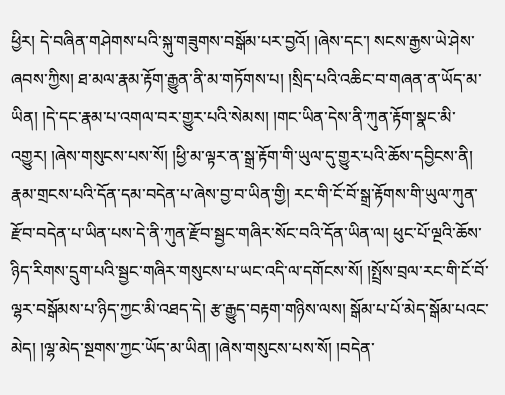ཕྱིར། དེ་བཞིན་གཤེགས་པའི་སྐུ་གཟུགས་བསྒོམ་པར་བྱའོ། །ཞེས་དང་། སངས་རྒྱས་ཡེ་ཤེས་ཞབས་ཀྱིས། ཐ་མལ་རྣམ་རྟོག་རྒྱུན་ནི་མ་གཏོགས་པ། །སྲིད་པའི་འཆིང་བ་གཞན་ན་ཡོད་མ་ཡིན། །དེ་དང་རྣམ་པ་འགལ་བར་གྱུར་པའི་སེམས། །གང་ཡིན་དེས་ནི་ཀུན་རྟོག་སྣང་མི་འགྱུར། །ཞེས་གསུངས་པས་སོ། །ཕྱི་མ་ལྟར་ན་སྒྲ་རྟོག་གི་ཡུལ་དུ་གྱུར་པའི་ཆོས་དབྱིངས་ནི། རྣམ་གྲངས་པའི་དོན་དམ་བདེན་པ་ཞེས་བྱ་བ་ཡིན་གྱི། རང་གི་ངོ་བོ་སྒྲ་རྟོགས་གི་ཡུལ་ཀུན་རྫོབ་བདེན་པ་ཡིན་པས་དེ་ནི་ཀུན་རྫོབ་སྦྱང་གཞིར་སོང་བའི་དོན་ཡིན་ལ། ཕུང་པོ་ལྔའི་ཆོས་ཉིད་རིགས་དྲུག་པའི་སྦྱང་གཞིར་གསུངས་པ་ཡང་འདི་ལ་དགོངས་སོ། །སྤྲོས་བྲལ་རང་གི་ངོ་བོ་ལྷར་བསྒོམས་པ་ཉིད་ཀྱང་མི་འཐད་དེ། རྩ་རྒྱུད་བརྟག་གཉིས་ལས། སྒོམ་པ་པོ་མེད་སྒོམ་པའང་མེད། །ལྷ་མེད་སྔགས་ཀྱང་ཡོད་མ་ཡིན། །ཞེས་གསུངས་པས་སོ། །བདེན་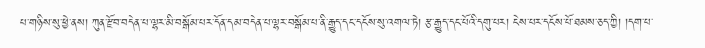པ་གཉིས་སུ་ཕྱེ་ནས། ཀུན་རྫོབ་བདེན་པ་ལྷར་མི་བསྒོམ་པར་དོན་དམ་བདེན་པ་ལྷར་བསྒོམ་པ་ནི་རྒྱུད་དང་དངོས་སུ་འགལ་ཏེ། རྩ་རྒྱུད་དང་པོའི་དགུ་པར། ངེས་པར་དངོས་པོ་ཐམས་ཅད་ཀྱི། །དག་པ་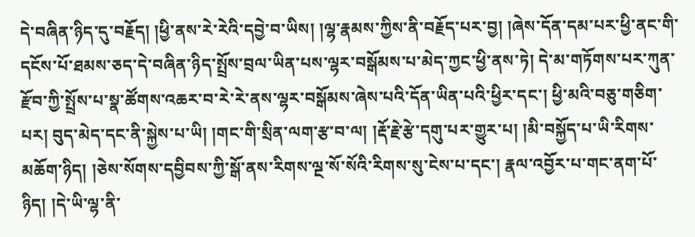དེ་བཞིན་ཉིད་དུ་བརྗོད། །ཕྱི་ནས་རེ་རེའི་དབྱེ་བ་ཡིས། །ལྷ་རྣམས་ཀྱིས་ནི་བརྗོད་པར་བྱ། །ཞེས་དོན་དམ་པར་ཕྱི་ནང་གི་དངོས་པོ་ཐམས་ཅད་དེ་བཞིན་ཉིད་སྤྲོས་བྲལ་ཡིན་པས་ལྷར་བསྒོམས་པ་མེད་ཀྱང་ཕྱི་ནས་ཏེ། དེ་མ་གཏོགས་པར་ཀུན་རྫོབ་ཀྱི་སྤྲོས་པ་སྣ་ཚོགས་འཆར་བ་རེ་རེ་ནས་ལྷར་བསྒོམས་ཞེས་པའི་དོན་ཡིན་པའི་ཕྱིར་དང་། ཕྱི་མའི་བཅུ་གཅིག་པར། བུད་མེད་དང་ནི་སྐྱེས་པ་ཡི། །གང་གི་སྲིན་ལག་རྩ་བ་ལ། །རྡོ་རྗེ་རྩེ་དགུ་པར་གྱུར་པ། །མི་བསྐྱོད་པ་ཡི་རིགས་མཆོག་ཉིད། །ཅེས་སོགས་དབྱིབས་ཀྱི་སྒོ་ནས་རིགས་ལྔ་སོ་སོའི་རིགས་སུ་ངེས་པ་དང་། རྣལ་འབྱོར་པ་གང་ནག་པོ་ཉིད། །དེ་ཡི་ལྷ་ནི་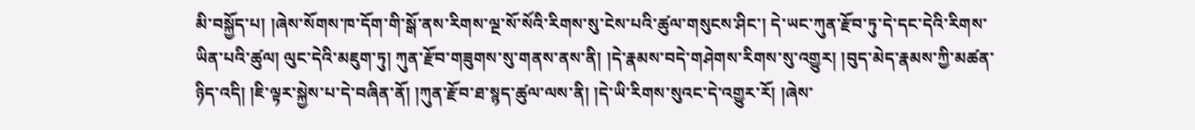མི་བསྐྱོད་པ། །ཞེས་སོགས་ཁ་དོག་གི་སྒོ་ནས་རིགས་ལྔ་སོ་སོའི་རིགས་སུ་ངེས་པའི་ཚུལ་གསུངས་ཤིང་། དེ་ཡང་ཀུན་རྫོབ་ཏུ་དེ་དང་དེའི་རིགས་ཡིན་པའི་ཚུལ། ལུང་དེའི་མཇུག་ཏུ། ཀུན་རྫོབ་གཟུགས་སུ་གནས་ནས་ནི། །དེ་རྣམས་བདེ་གཤེགས་རིགས་སུ་འགྱུར། །བུད་མེད་རྣམས་ཀྱི་མཚན་ཉིད་འདི། །ཇི་ལྟར་སྐྱེས་པ་དེ་བཞིན་ནོ། །ཀུན་རྫོབ་ཐ་སྙད་ཚུལ་ལས་ནི། །དེ་ཡི་རིགས་སུའང་དེ་འགྱུར་རོ། །ཞེས་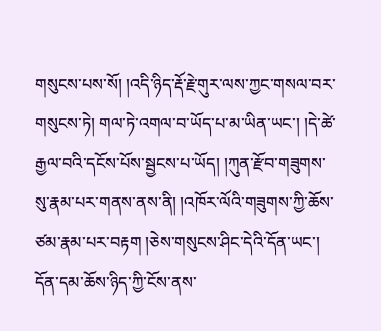གསུངས་པས་སོ། །འདི་ཉིད་རྡོ་རྗེ་གུར་ལས་ཀྱང་གསལ་བར་གསུངས་ཏེ། གལ་ཏེ་འགལ་བ་ཡོད་པ་མ་ཡིན་ཡང་། །དེ་ཚེ་རྒྱལ་བའི་དངོས་པོས་སྦྱངས་པ་ཡོད། །ཀུན་རྫོབ་གཟུགས་སུ་རྣམ་པར་གནས་ནས་ནི། །འཁོར་ལོའི་གཟུགས་ཀྱི་ཆོས་ཙམ་རྣམ་པར་བརྟག །ཅེས་གསུངས་ཤིང་དེའི་དོན་ཡང་། དོན་དམ་ཆོས་ཉིད་ཀྱི་ངོས་ནས་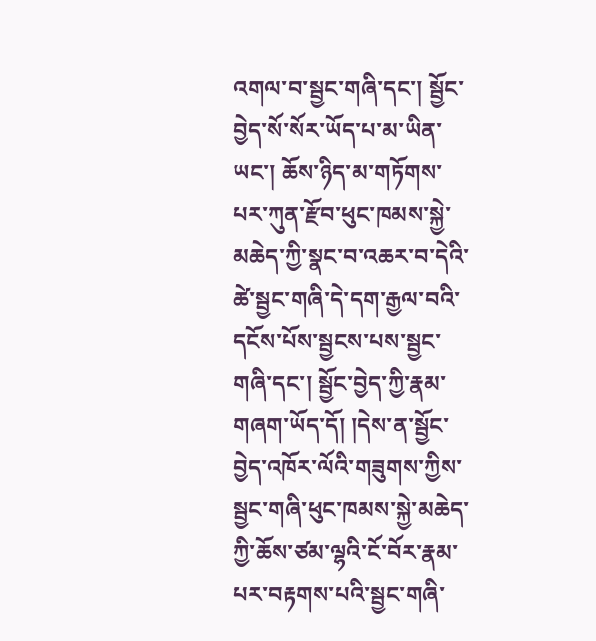འགལ་བ་སྦྱང་གཞི་དང་། སྦྱོང་བྱེད་སོ་སོར་ཡོད་པ་མ་ཡིན་ཡང་། ཆོས་ཉིད་མ་གཏོགས་པར་ཀུན་རྫོབ་ཕུང་ཁམས་སྐྱེ་མཆེད་ཀྱི་སྣང་བ་འཆར་བ་དེའི་ཚེ་སྦྱང་གཞི་དེ་དག་རྒྱལ་བའི་དངོས་པོས་སྦྱངས་པས་སྦྱང་གཞི་དང་། སྦྱོང་བྱེད་ཀྱི་རྣམ་གཞག་ཡོད་དོ། །དེས་ན་སྦྱོང་བྱེད་འཁོར་ལོའི་གཟུགས་ཀྱིས་སྦྱང་གཞི་ཕུང་ཁམས་སྐྱེ་མཆེད་ཀྱི་ཆོས་ཙམ་ལྷའི་ངོ་བོར་རྣམ་པར་བརྟགས་པའི་སྦྱང་གཞི་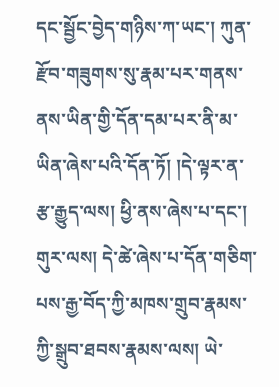དང་སྦྱོང་བྱེད་གཉིས་ཀ་ཡང་། ཀུན་རྫོབ་གཟུགས་སུ་རྣམ་པར་གནས་ནས་ཡིན་གྱི་དོན་དམ་པར་ནི་མ་ཡིན་ཞེས་པའི་དོན་ཏོ། །དེ་ལྟར་ན་རྩ་རྒྱུད་ལས། ཕྱི་ནས་ཞེས་པ་དང་། གུར་ལས། དེ་ཚེ་ཞེས་པ་དོན་གཅིག་པས་རྒྱ་བོད་ཀྱི་མཁས་གྲུབ་རྣམས་ཀྱི་སྒྲུབ་ཐབས་རྣམས་ལས། ཡེ་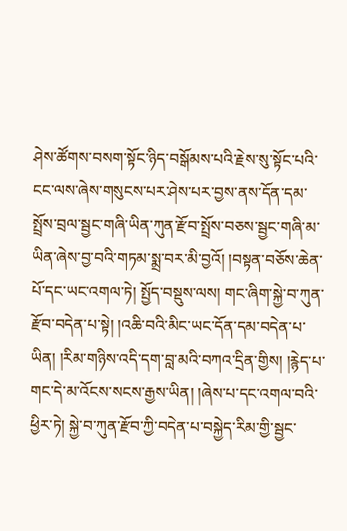ཤེས་ཚོགས་བསག་སྟོང་ཉིད་བསྒོམས་པའི་རྗེས་སུ་སྟོང་པའི་ངང་ལས་ཞེས་གསུངས་པར་ཤེས་པར་བྱས་ནས་དོན་དམ་སྤྲོས་བྲལ་སྦྱང་གཞི་ཡིན་ཀུན་རྫོབ་སྤྲོས་བཅས་སྦྱང་གཞི་མ་ཡིན་ཞེས་བྱ་བའི་གཏམ་སྨྲ་བར་མི་བྱའོ། །བསྟན་བཅོས་ཆེན་པོ་དང་ཡང་འགལ་ཏེ། སྤྱོད་བསྡུས་ལས། གང་ཞིག་སྐྱེ་བ་ཀུན་རྫོབ་བདེན་པ་སྟེ། །འཆི་བའི་མིང་ཡང་དོན་དམ་བདེན་པ་ཡིན། །རིམ་གཉིས་འདི་དག་བླ་མའི་བཀའ་དྲིན་གྱིས། །རྙེད་པ་གང་དེ་མ་འོངས་སངས་རྒྱས་ཡིན། །ཞེས་པ་དང་འགལ་བའི་ཕྱིར་ཏེ། སྐྱེ་བ་ཀུན་རྫོབ་ཀྱི་བདེན་པ་བསྐྱེད་རིམ་གྱི་སྦྱང་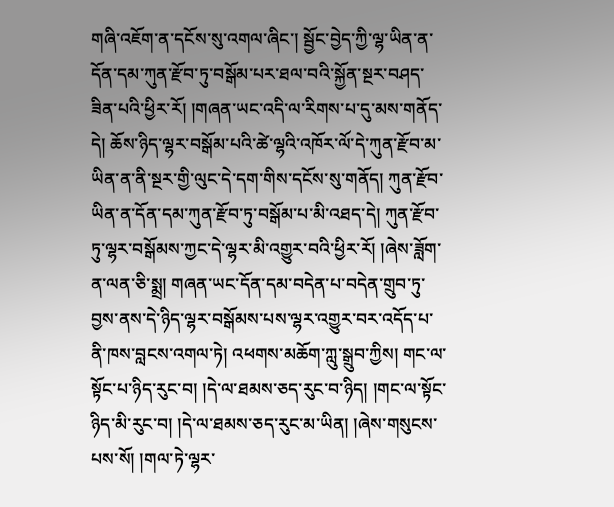གཞི་འཇོག་ན་དངོས་སུ་འགལ་ཞིང་། སྦྱོང་བྱེད་ཀྱི་ལྷ་ཡིན་ན་དོན་དམ་ཀུན་རྫོབ་ཏུ་བསྒོམ་པར་ཐལ་བའི་སྐྱོན་སྔར་བཤད་ཟིན་པའི་ཕྱིར་རོ། །གཞན་ཡང་འདི་ལ་རིགས་པ་དུ་མས་གནོད་དེ། ཆོས་ཉིད་ལྷར་བསྒོམ་པའི་ཚེ་ལྷའི་འཁོར་ལོ་དེ་ཀུན་རྫོབ་མ་ཡིན་ན་ནི་སྔར་གྱི་ལུང་དེ་དག་གིས་དངོས་སུ་གནོད། ཀུན་རྫོབ་ཡིན་ན་དོན་དམ་ཀུན་རྫོབ་ཏུ་བསྒོམ་པ་མི་འཐད་དེ། ཀུན་རྫོབ་ཏུ་ལྷར་བསྒོམས་ཀྱང་དེ་ལྷར་མི་འགྱུར་བའི་ཕྱིར་རོ། །ཞེས་ཟློག་ན་ལན་ཅི་སྨྲ། གཞན་ཡང་དོན་དམ་བདེན་པ་བདེན་གྲུབ་ཏུ་བྱས་ནས་དེ་ཉིད་ལྷར་བསྒོམས་པས་ལྷར་འགྱུར་བར་འདོད་པ་ནི་ཁས་བླངས་འགལ་ཏེ། འཕགས་མཆོག་ཀླུ་སྒྲུབ་ཀྱིས། གང་ལ་སྟོང་པ་ཉིད་རུང་བ། །དེ་ལ་ཐམས་ཅད་རུང་བ་ཉིད། །གང་ལ་སྟོང་ཉིད་མི་རུང་བ། །དེ་ལ་ཐམས་ཅད་རུང་མ་ཡིན། །ཞེས་གསུངས་པས་སོ། །གལ་ཏེ་ལྷར་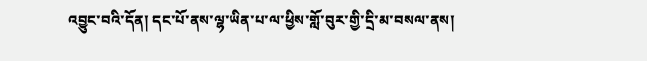འབྱུང་བའི་དོན། དང་པོ་ནས་ལྷ་ཡིན་པ་ལ་ཕྱིས་གློ་བུར་གྱི་དྲི་མ་བསལ་ནས།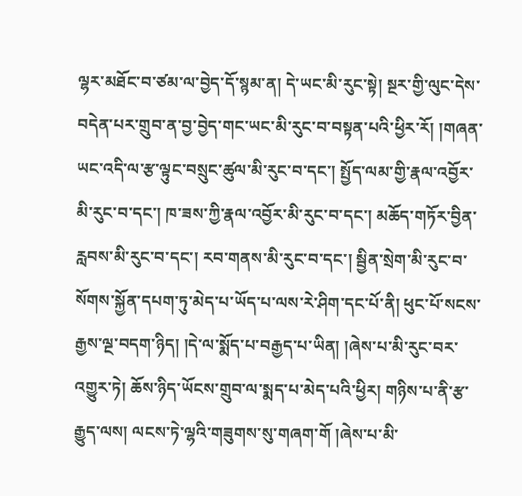ལྷར་མཐོང་བ་ཙམ་ལ་བྱེད་དོ་སྙམ་ན། དེ་ཡང་མི་རུང་སྟེ། སྔར་གྱི་ལུང་དེས་བདེན་པར་གྲུབ་ན་བྱ་བྱེད་གང་ཡང་མི་རུང་བ་བསྟན་པའི་ཕྱིར་རོ། །གཞན་ཡང་འདི་ལ་རྩ་ལྟུང་བསྲུང་ཚུལ་མི་རུང་བ་དང་། སྤྱོད་ལམ་གྱི་རྣལ་འབྱོར་མི་རུང་བ་དང་། ཁ་ཟས་ཀྱི་རྣལ་འབྱོར་མི་རུང་བ་དང་། མཆོད་གཏོར་བྱིན་རླབས་མི་རུང་བ་དང་། རབ་གནས་མི་རུང་བ་དང་། སྦྱིན་སྲེག་མི་རུང་བ་སོགས་སྐྱོན་དཔག་ཏུ་མེད་པ་ཡོད་པ་ལས་རེ་ཤིག་དང་པོ་ནི། ཕུང་པོ་སངས་རྒྱས་ལྔ་བདག་ཉིད། །དེ་ལ་སྨོད་པ་བརྒྱད་པ་ཡིན། །ཞེས་པ་མི་རུང་བར་འགྱུར་ཏེ། ཆོས་ཉིད་ཡོངས་གྲུབ་ལ་སྨད་པ་མེད་པའི་ཕྱིར། གཉིས་པ་ནི་རྩ་རྒྱུད་ལས། ལངས་ཏེ་ལྷའི་གཟུགས་སུ་གཞག་གོ །ཞེས་པ་མི་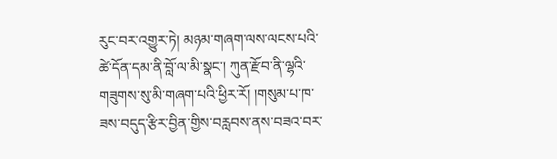རུང་བར་འགྱུར་ཏེ། མཉམ་གཞག་ལས་ལངས་པའི་ཚེ་དོན་དམ་ནི་བློ་ལ་མི་སྣང་། ཀུན་རྫོབ་ནི་ལྷའི་གཟུགས་སུ་མི་གཞག་པའི་ཕྱིར་རོ། །གསུམ་པ་ཁ་ཟས་བདུད་རྩིར་བྱིན་གྱིས་བརླབས་ནས་བཟའ་བར་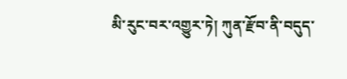མི་རུང་བར་འགྱུར་ཏེ། ཀུན་རྫོབ་ནི་བདུད་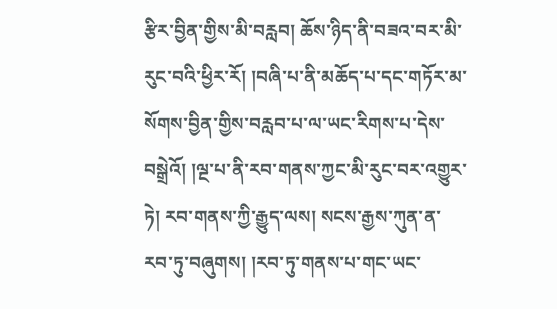རྩིར་བྱིན་གྱིས་མི་བརླབ། ཆོས་ཉིད་ནི་བཟའ་བར་མི་རུང་བའི་ཕྱིར་རོ། །བཞི་པ་ནི་མཆོད་པ་དང་གཏོར་མ་སོགས་བྱིན་གྱིས་བརླབ་པ་ལ་ཡང་རིགས་པ་དེས་བསྒྲེའོ། །ལྔ་པ་ནི་རབ་གནས་ཀྱང་མི་རུང་བར་འགྱུར་ཏེ། རབ་གནས་ཀྱི་རྒྱུད་ལས། སངས་རྒྱས་ཀུན་ན་རབ་ཏུ་བཞུགས། །རབ་ཏུ་གནས་པ་གང་ཡང་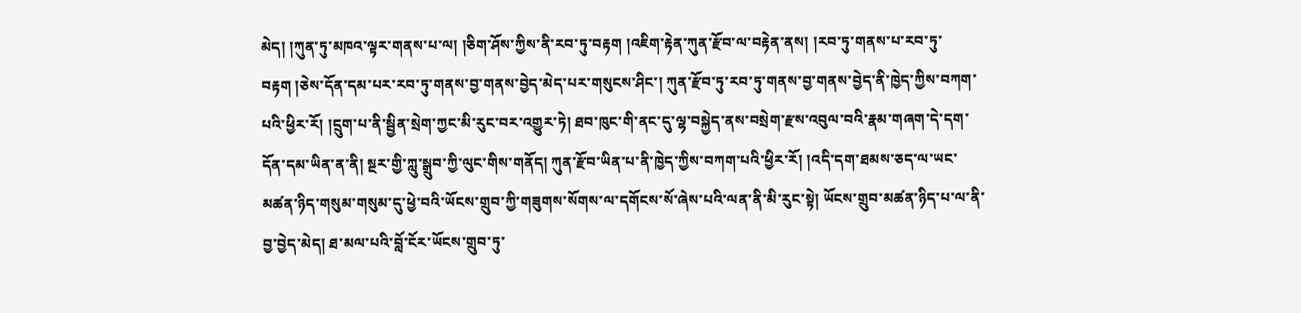མེད། །ཀུན་ཏུ་མཁའ་ལྟར་གནས་པ་ལ། །ཅིག་ཤོས་ཀྱིས་ནི་རབ་ཏུ་བརྟག །འཇིག་རྟེན་ཀུན་རྫོབ་ལ་བརྟེན་ནས། །རབ་ཏུ་གནས་པ་རབ་ཏུ་བརྟག །ཅེས་དོན་དམ་པར་རབ་ཏུ་གནས་བྱ་གནས་བྱེད་མེད་པར་གསུངས་ཤིང་། ཀུན་རྫོབ་ཏུ་རབ་ཏུ་གནས་བྱ་གནས་བྱེད་ནི་ཁྱེད་ཀྱིས་བཀག་པའི་ཕྱིར་རོ། །དྲུག་པ་ནི་སྦྱིན་སྲེག་ཀྱང་མི་རུང་བར་འགྱུར་ཏེ། ཐབ་ཁུང་གི་ནང་དུ་ལྷ་བསྐྱེད་ནས་བསྲེག་རྫས་འབུལ་བའི་རྣམ་གཞག་དེ་དག་དོན་དམ་ཡིན་ན་ནི། སྔར་གྱི་ཀླུ་སྒྲུབ་ཀྱི་ལུང་གིས་གནོད། ཀུན་རྫོབ་ཡིན་པ་ནི་ཁྱེད་ཀྱིས་བཀག་པའི་ཕྱིར་རོ། །འདི་དག་ཐམས་ཅད་ལ་ཡང་མཚན་ཉིད་གསུམ་གསུམ་དུ་ཕྱེ་བའི་ཡོངས་གྲུབ་ཀྱི་གཟུགས་སོགས་ལ་དགོངས་སོ་ཞེས་པའི་ལན་ནི་མི་རུང་སྟེ། ཡོངས་གྲུབ་མཚན་ཉིད་པ་ལ་ནི་བྱ་བྱེད་མེད། ཐ་མལ་པའི་བློ་ངོར་ཡོངས་གྲུབ་ཏུ་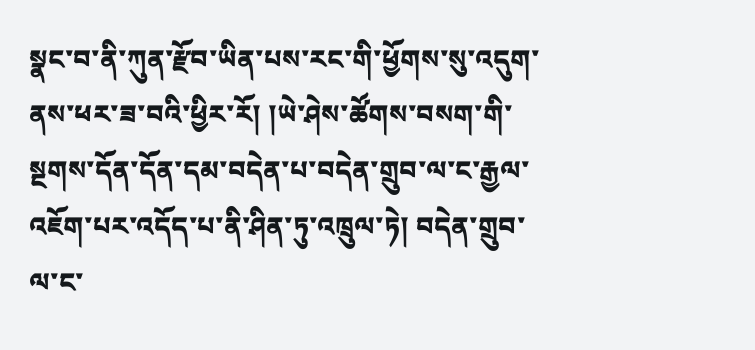སྣང་བ་ནི་ཀུན་རྫོབ་ཡིན་པས་རང་གི་ཕྱོགས་སུ་འདུག་ནས་ཕར་ཟ་བའི་ཕྱིར་རོ། །ཡེ་ཤེས་ཚོགས་བསག་གི་སྔགས་དོན་དོན་དམ་བདེན་པ་བདེན་གྲུབ་ལ་ང་རྒྱལ་འཇོག་པར་འདོད་པ་ནི་ཤིན་ཏུ་འཁྲུལ་ཏེ། བདེན་གྲུབ་ལ་ང་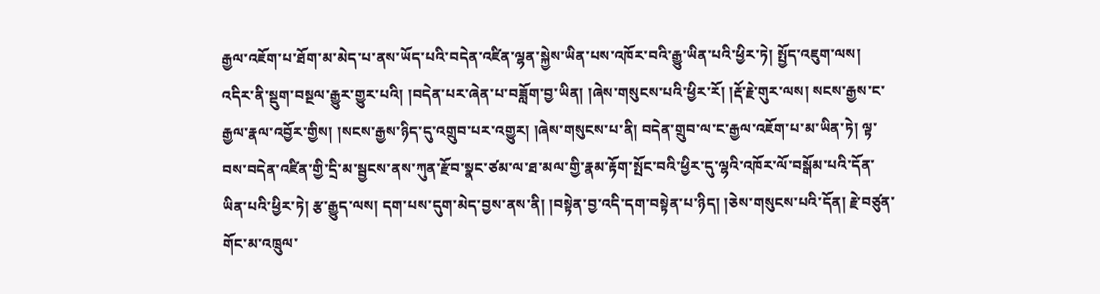རྒྱལ་འཇོག་པ་ཐོག་མ་མེད་པ་ནས་ཡོད་པའི་བདེན་འཛིན་ལྷན་སྐྱེས་ཡིན་པས་འཁོར་བའི་རྒྱུ་ཡིན་པའི་ཕྱིར་ཏེ། སྤྱོད་འཇུག་ལས། འདིར་ནི་སྡུག་བསྔལ་རྒྱུར་གྱུར་པའི། །བདེན་པར་ཞེན་པ་བཟློག་བྱ་ཡིན། །ཞེས་གསུངས་པའི་ཕྱིར་རོ། །རྡོ་རྗེ་གུར་ལས། སངས་རྒྱས་ང་རྒྱལ་རྣལ་འབྱོར་གྱིས། །སངས་རྒྱས་ཉིད་དུ་འགྲུབ་པར་འགྱུར། །ཞེས་གསུངས་པ་ནི། བདེན་གྲུབ་ལ་ང་རྒྱལ་འཇོག་པ་མ་ཡིན་ཏེ། ལྟ་བས་བདེན་འཛིན་གྱི་དྲི་མ་སྦྱངས་ནས་ཀུན་རྫོབ་སྣང་ཙམ་ལ་ཐ་མལ་གྱི་རྣམ་རྟོག་སྤོང་བའི་ཕྱིར་དུ་ལྷའི་འཁོར་ལོ་བསྒོམ་པའི་དོན་ཡིན་པའི་ཕྱིར་ཏེ། རྩ་རྒྱུད་ལས། དག་པས་དུག་མེད་བྱས་ནས་ནི། །བསྟེན་བྱ་འདི་དག་བསྟེན་པ་ཉིད། །ཅེས་གསུངས་པའི་དོན། རྗེ་བཙུན་གོང་མ་འཁྲུལ་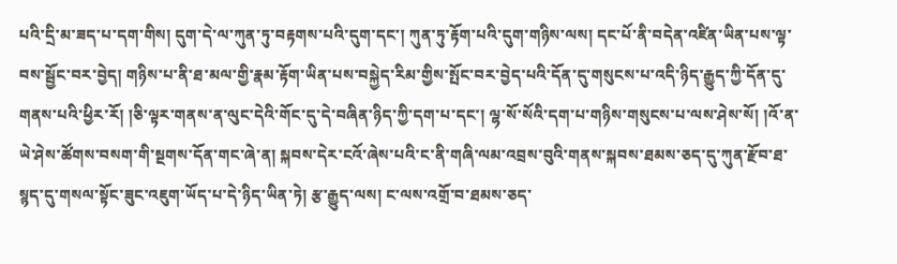པའི་དྲི་མ་ཟད་པ་དག་གིས། དུག་དེ་ལ་ཀུན་ཏུ་བརྟགས་པའི་དུག་དང་། ཀུན་ཏུ་རྟོག་པའི་དུག་གཉིས་ལས། དང་པོ་ནི་བདེན་འཛིན་ཡིན་པས་ལྟ་བས་སྦྱོང་བར་བྱེད། གཉིས་པ་ནི་ཐ་མལ་གྱི་རྣམ་རྟོག་ཡིན་པས་བསྐྱེད་རིམ་གྱིས་སྤོང་བར་བྱེད་པའི་དོན་དུ་གསུངས་པ་འདི་ཉིད་རྒྱུད་ཀྱི་དོན་དུ་གནས་པའི་ཕྱིར་རོ། །ཅི་ལྟར་གནས་ན་ལུང་དེའི་གོང་དུ་དེ་བཞིན་ཉིད་ཀྱི་དག་པ་དང་། ལྷ་སོ་སོའི་དག་པ་གཉིས་གསུངས་པ་ལས་ཤེས་སོ། །འོ་ན་ཡེ་ཤེས་ཚོགས་བསག་གི་སྔགས་དོན་གང་ཞེ་ན། སྐབས་དེར་ངའོ་ཞེས་པའི་ང་ནི་གཞི་ལམ་འབྲས་བུའི་གནས་སྐབས་ཐམས་ཅད་དུ་ཀུན་རྫོབ་ཐ་སྙད་དུ་གསལ་སྟོང་ཟུང་འཇུག་ཡོད་པ་དེ་ཉིད་ཡིན་ཏེ། རྩ་རྒྱུད་ལས། ང་ལས་འགྲོ་བ་ཐམས་ཅད་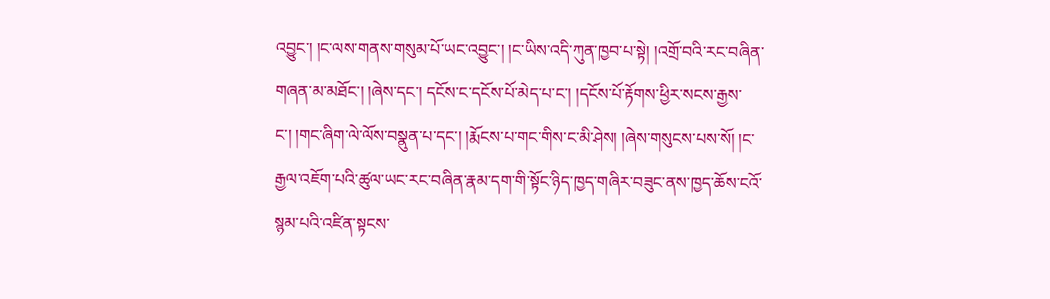འབྱུང་། །ང་ལས་གནས་གསུམ་པོ་ཡང་འབྱུང་། །ང་ཡིས་འདི་ཀུན་ཁྱབ་པ་སྟེ། །འགྲོ་བའི་རང་བཞིན་གཞན་མ་མཐོང་། །ཞེས་དང་། དངོས་ང་དངོས་པོ་མེད་པ་ང་། །དངོས་པོ་རྟོགས་ཕྱིར་སངས་རྒྱས་ང་། །གང་ཞིག་ལེ་ལོས་བསྣུན་པ་དང་། །རྨོངས་པ་གང་གིས་ང་མི་ཤེས། །ཞེས་གསུངས་པས་སོ། །ང་རྒྱལ་འཇོག་པའི་ཚུལ་ཡང་རང་བཞིན་རྣམ་དག་གི་སྟོང་ཉིད་ཁྱད་གཞིར་བཟུང་ནས་ཁྱད་ཆོས་ངའོ་སྙམ་པའི་འཛིན་སྟངས་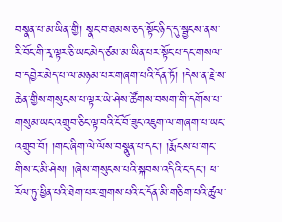བསྣན་པ་མ་ཡིན་གྱི། སྣང་བ་ཐམས་ཅད་སྟོང་ཉིད་དུ་སྦྱངས་ནས་རི་བོང་གི་རྭ་ལྟར་ཅི་ཡང་མེད་ཙམ་མ་ཡིན་པར་སྟོང་པ་དང་གསལ་བ་དབྱེར་མེད་པ་ལ་མཉམ་པར་གཞག་པའི་དོན་ཏོ། །དེས་ན་རྗེ་ས་ཆེན་གྱིས་གསུངས་པ་ལྟར་ཡེ་ཤེས་ཚོགས་བསག་གི་དགོས་པ་གསུམ་ཡང་འགྲུབ་ཅིང་ལྟ་བའི་ངོ་བོ་ཟུང་འཇུག་ལ་གཞག་པ་ཡང་འགྲུབ་བོ། །གང་ཞིག་ལེ་ལོས་བསྣུན་པ་དང་། །རྨོངས་པ་གང་གིས་ང་མི་ཤེས། །ཞེས་གསུངས་པའི་སྐབས་འདིའི་ང་དང་། ཕ་རོལ་ཏུ་ཕྱིན་པའི་ཐེག་པར་གྲགས་པའི་ང་དོན་མི་གཅིག་པའི་ཚུལ་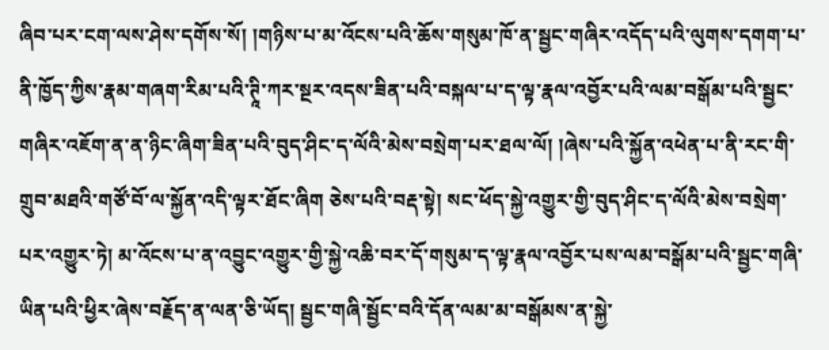ཞིབ་པར་ངག་ལས་ཤེས་དགོས་སོ། །གཉིས་པ་མ་འོངས་པའི་ཆོས་གསུམ་ཁོ་ན་སྦྱང་གཞིར་འདོད་པའི་ལུགས་དགག་པ་ནི་ཁྱོད་ཀྱིས་རྣམ་གཞག་རིམ་པའི་ཊཱི་ཀར་སྔར་འདས་ཟིན་པའི་བསྐལ་པ་ད་ལྟ་རྣལ་འབྱོར་པའི་ལམ་བསྒོམ་པའི་སྦྱང་གཞིར་འཇོག་ན་ན་ཉིང་ཞིག་ཟིན་པའི་བུད་ཤིང་ད་ལོའི་མེས་བསྲེག་པར་ཐལ་ལོ། །ཞེས་པའི་སྐྱོན་འཕེན་པ་ནི་རང་གི་གྲུབ་མཐའི་གཙོ་བོ་ལ་སྐྱོན་འདི་ལྟར་ཐོང་ཞིག ཅེས་པའི་བརྡ་སྟེ། སང་ཕོད་སྐྱེ་འགྱུར་གྱི་བུད་ཤིང་ད་ལོའི་མེས་བསྲེག་པར་འགྱུར་ཏེ། མ་འོངས་པ་ན་འབྱུང་འགྱུར་གྱི་སྐྱེ་འཆི་བར་དོ་གསུམ་ད་ལྟ་རྣལ་འབྱོར་པས་ལམ་བསྒོམ་པའི་སྦྱང་གཞི་ཡིན་པའི་ཕྱིར་ཞེས་བརྗོད་ན་ལན་ཅི་ཡོད། སྦྱང་གཞི་སྦྱོང་བའི་དོན་ལམ་མ་བསྒོམས་ན་སྐྱེ་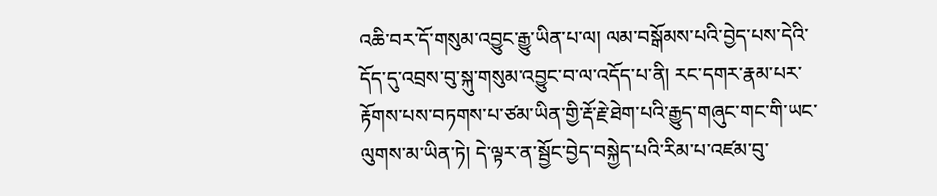འཆི་བར་དོ་གསུམ་འབྱུང་རྒྱུ་ཡིན་པ་ལ། ལམ་བསྒོམས་པའི་བྱེད་པས་དེའི་དོད་དུ་འབྲས་བུ་སྐུ་གསུམ་འབྱུང་བ་ལ་འདོད་པ་ནི། རང་དགར་རྣམ་པར་རྟོགས་པས་བཏགས་པ་ཙམ་ཡིན་གྱི་རྡོ་རྗེ་ཐེག་པའི་རྒྱུད་གཞུང་གང་གི་ཡང་ལུགས་མ་ཡིན་ཏེ། དེ་ལྟར་ན་སྦྱོང་བྱེད་བསྐྱེད་པའི་རིམ་པ་འཛམ་བུ་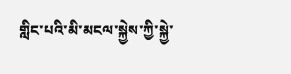གླིང་པའི་མི་མངལ་སྐྱེས་ཀྱི་སྐྱེ་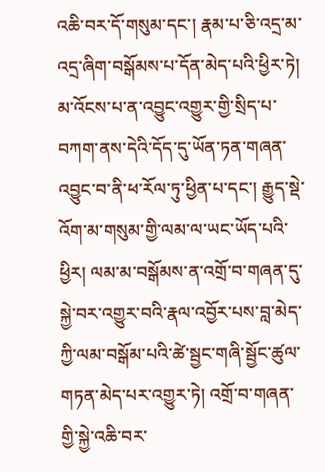འཆི་བར་དོ་གསུམ་དང་། རྣམ་པ་ཅི་འདྲ་མ་འདྲ་ཞིག་བསྒོམས་པ་དོན་མེད་པའི་ཕྱིར་ཏེ། མ་འོངས་པ་ན་འབྱུང་འགྱུར་གྱི་སྲིད་པ་བཀག་ནས་དེའི་དོད་དུ་ཡོན་ཏན་གཞན་འབྱུང་བ་ནི་ཕ་རོལ་ཏུ་ཕྱིན་པ་དང་། རྒྱུད་སྡེ་འོག་མ་གསུམ་གྱི་ལམ་ལ་ཡང་ཡོད་པའི་ཕྱིར། ལམ་མ་བསྒོམས་ན་འགྲོ་བ་གཞན་དུ་སྐྱེ་བར་འགྱུར་བའི་རྣལ་འབྱོར་པས་བླ་མེད་ཀྱི་ལམ་བསྒོམ་པའི་ཚེ་སྦྱང་གཞི་སྦྱོང་ཚུལ་གཏན་མེད་པར་འགྱུར་ཏེ། འགྲོ་བ་གཞན་གྱི་སྐྱེ་འཆི་བར་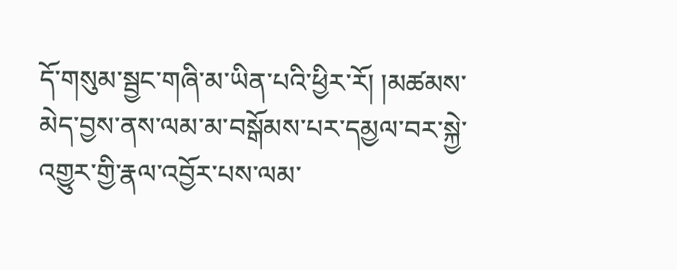དོ་གསུམ་སྦྱང་གཞི་མ་ཡིན་པའི་ཕྱིར་རོ། །མཚམས་མེད་བྱས་ནས་ལམ་མ་བསྒོམས་པར་དམྱལ་བར་སྐྱེ་འགྱུར་གྱི་རྣལ་འབྱོར་པས་ལམ་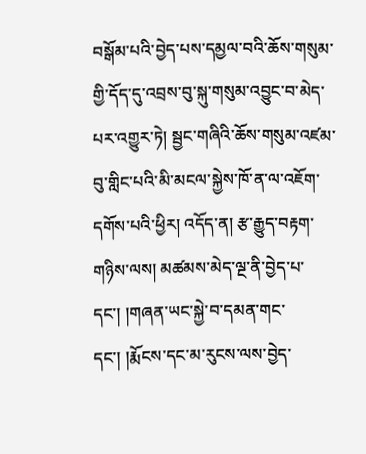བསྒོམ་པའི་བྱེད་པས་དམྱལ་བའི་ཆོས་གསུམ་གྱི་དོད་དུ་འབྲས་བུ་སྐུ་གསུམ་འབྱུང་བ་མེད་པར་འགྱུར་ཏེ། སྦྱང་གཞིའི་ཆོས་གསུམ་འཛམ་བུ་གླིང་པའི་མི་མངལ་སྐྱེས་ཁོ་ན་ལ་འཇོག་དགོས་པའི་ཕྱིར། འདོད་ན། རྩ་རྒྱུད་བརྟག་གཉིས་ལས། མཚམས་མེད་ལྔ་ནི་བྱེད་པ་དང་། །གཞན་ཡང་སྐྱེ་བ་དམན་གང་དང་། །རྨོངས་དང་མ་རུངས་ལས་བྱེད་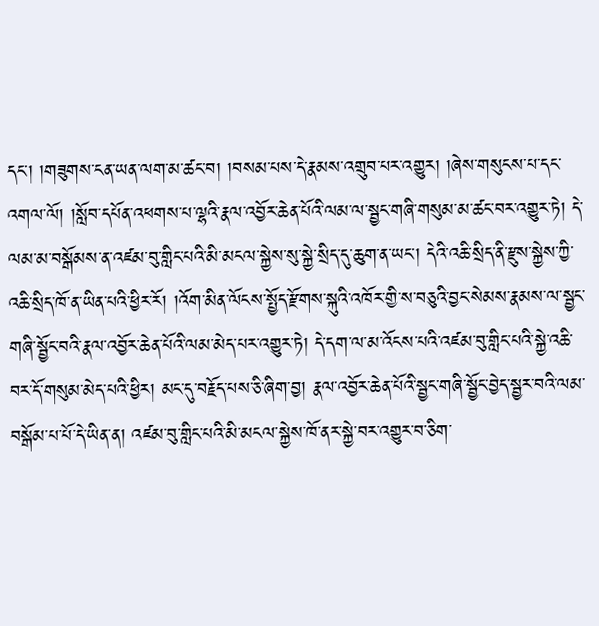དང་། །གཟུགས་ངན་ཡན་ལག་མ་ཚང་བ། །བསམ་པས་དེ་རྣམས་འགྲུབ་པར་འགྱུར། །ཞེས་གསུངས་པ་དང་འགལ་ལོ། །སློབ་དཔོན་འཕགས་པ་ལྷའི་རྣལ་འབྱོར་ཆེན་པོའི་ལམ་ལ་སྦྱང་གཞི་གསུམ་མ་ཚང་བར་འགྱུར་ཏེ། དེ་ལམ་མ་བསྒོམས་ན་འཛམ་བུ་གླིང་པའི་མི་མངལ་སྐྱེས་སུ་སྐྱེ་སྲིད་དུ་ཆུག་ན་ཡང་། དེའི་འཆི་སྲིད་ནི་རྫུས་སྐྱེས་ཀྱི་འཆི་སྲིད་ཁོ་ན་ཡིན་པའི་ཕྱིར་རོ། །འོག་མིན་ལོངས་སྤྱོད་རྫོགས་སྐུའི་འཁོར་གྱི་ས་བཅུའི་བྱང་སེམས་རྣམས་ལ་སྦྱང་གཞི་སྦྱོང་བའི་རྣལ་འབྱོར་ཆེན་པོའི་ལམ་མེད་པར་འགྱུར་ཏེ། དེ་དག་ལ་མ་འོངས་པའི་འཛམ་བུ་གླིང་པའི་སྐྱེ་འཆི་བར་དོ་གསུམ་མེད་པའི་ཕྱིར། མང་དུ་བརྗོད་པས་ཅི་ཞིག་བྱ། རྣལ་འབྱོར་ཆེན་པོའི་སྦྱང་གཞི་སྦྱོང་བྱེད་སྦྱར་བའི་ལམ་བསྒོམ་པ་པོ་དེ་ཡིན་ན། འཛམ་བུ་གླིང་པའི་མི་མངལ་སྐྱེས་ཁོ་ནར་སྐྱེ་བར་འགྱུར་བ་ཅིག་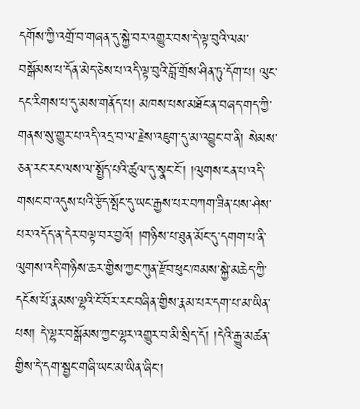དགོས་ཀྱི་འགྲོ་བ་གཞན་དུ་སྐྱེ་བར་འགྱུར་བས་དེ་ལྟ་བུའི་ལམ་བསྒོམས་པ་དོན་མེད་ཅེས་པ་འདི་ལྟ་བུའི་བློ་གྲོས་ཤིན་ཏུ་དོག་པ། ལུང་དང་རིགས་པ་དུ་མས་གནོད་པ། མཁས་པས་མཐོང་ན་བཞད་གད་ཀྱི་གནས་སུ་གྱུར་པ་འདི་འདྲ་བ་ལ་རྗེས་འཇུག་དུ་མ་འབྱུང་བ་ནི། སེམས་ཅན་རང་རང་ལས་ལ་སྤྱོད་པའི་ཚུལ་དུ་སྣང་ངོ་། །ལུགས་ངན་པ་འདི་གསང་བ་འདུས་པའི་རྩོད་སྤོང་དུ་ཡང་རྒྱས་པར་བཀག་ཟིན་པས་ཤེས་པར་འདོད་ན་དེར་བལྟ་བར་བྱའོ། །གཉིས་པ་ཐུན་མོང་དུ་དགག་པ་ནི་ལུགས་འདི་གཉིས་ཆར་གྱིས་ཀྱང་ཀུན་རྫོབ་ཕུང་ཁམས་སྐྱེ་མཆེད་ཀྱི་དངོས་པོ་རྣམས་ལྷའི་ངོ་བོར་རང་བཞིན་གྱིས་རྣམ་པར་དག་པ་མ་ཡིན་པས། དེ་ལྷར་བསྒོམས་ཀྱང་ལྷར་འགྱུར་བ་མི་སྲིད་དོ། །དེའི་རྒྱུ་མཚན་གྱིས་དེ་དག་སྦྱང་གཞི་ཡང་མ་ཡིན་ཞིང་།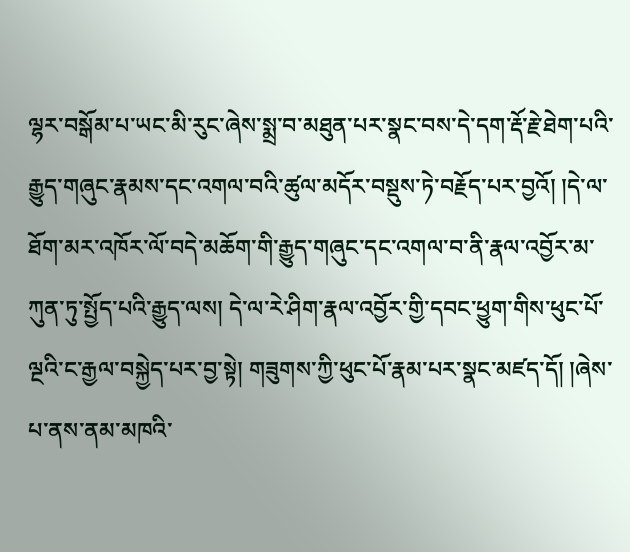ལྷར་བསྒོམ་པ་ཡང་མི་རུང་ཞེས་སྨྲ་བ་མཐུན་པར་སྣང་བས་དེ་དག་རྡོ་རྗེ་ཐེག་པའི་རྒྱུད་གཞུང་རྣམས་དང་འགལ་བའི་ཚུལ་མདོར་བསྡུས་ཏེ་བརྗོད་པར་བྱའོ། །དེ་ལ་ཐོག་མར་འཁོར་ལོ་བདེ་མཆོག་གི་རྒྱུད་གཞུང་དང་འགལ་བ་ནི་རྣལ་འབྱོར་མ་ཀུན་ཏུ་སྤྱོད་པའི་རྒྱུད་ལས། དེ་ལ་རེ་ཤིག་རྣལ་འབྱོར་གྱི་དབང་ཕྱུག་གིས་ཕུང་པོ་ལྔའི་ང་རྒྱལ་བསྐྱེད་པར་བྱ་སྟེ། གཟུགས་ཀྱི་ཕུང་པོ་རྣམ་པར་སྣང་མཛད་དོ། །ཞེས་པ་ནས་ནམ་མཁའི་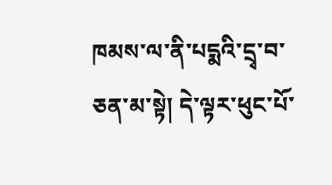ཁམས་ལ་ནི་པདྨའི་དྲྭ་བ་ཅན་མ་སྟེ། དེ་ལྟར་ཕུང་པོ་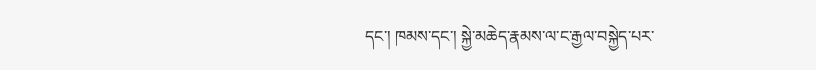དང་། ཁམས་དང་། སྐྱེ་མཆེད་རྣམས་ལ་ང་རྒྱལ་བསྐྱེད་པར་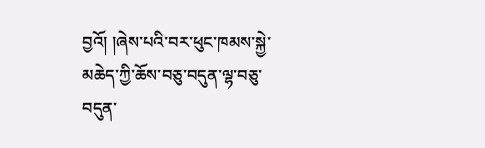བྱའོ། །ཞེས་པའི་བར་ཕུང་ཁམས་སྐྱེ་མཆེད་ཀྱི་ཆོས་བཅུ་བདུན་ལྷ་བཅུ་བདུན་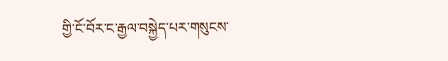གྱི་ངོ་བོར་ང་རྒྱལ་བསྐྱེད་པར་གསུངས་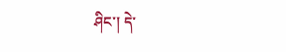ཤིང་། དེ་